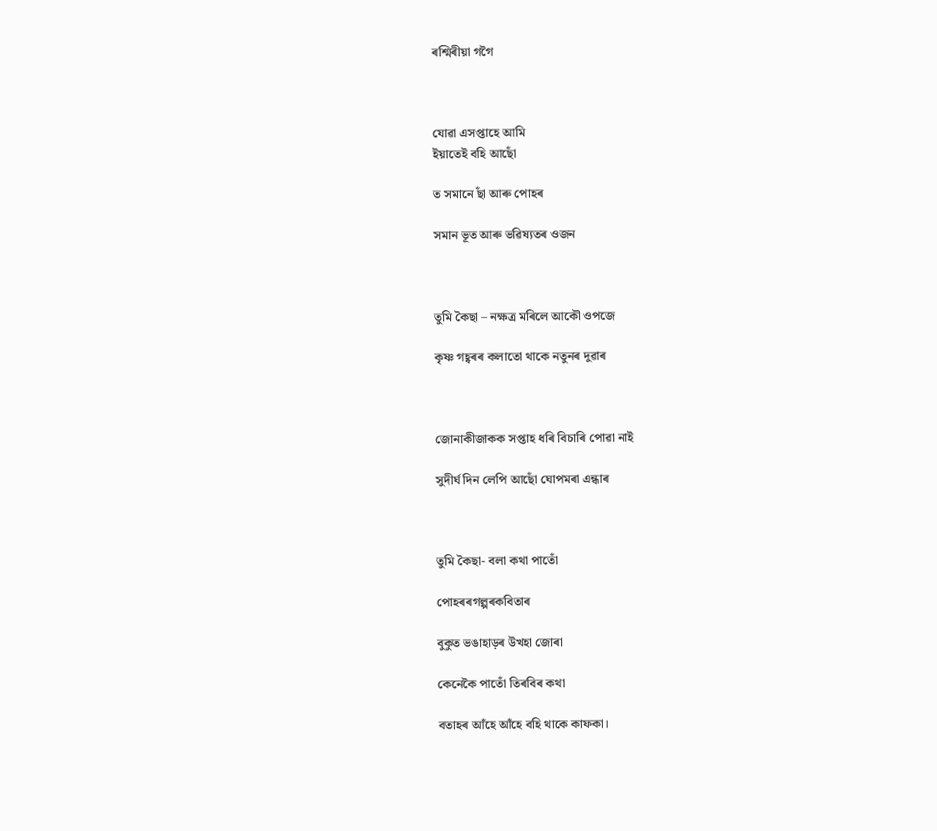ৰশ্মিৰীয়া গগৈ



যোৱা এসপ্তাহে আমি
ইয়াতেই বহি আছোঁ

ত সমানে ছাঁ আৰু পোহৰ

সমান ভূত আৰু ভৱিষ্যতৰ ওজন



তুমি কৈছা – নক্ষত্ৰ মৰিলে আকৌ ওপজে

কৃষ্ণ গহ্বৰৰ কলাতো থাকে নতুনৰ দুৱাৰ



জোনাকীজাকক সপ্তাহ ধৰি বিচাৰি পোৱা নাই

সুদীৰ্ঘ দিন লেপি আছোঁ ঘোপমৰা এন্ধাৰ



তুমি কৈছা- বলা কথা পাতোঁ

পোহৰৰগল্পৰকবিতাৰ

বুকুত ভঙাহাড়ৰ উখহা জোৰা

কেনেকৈ পাতোঁ তিৰবিৰ কথা

বতাহৰ আঁহে আঁহে বহি থাকে কাফকা।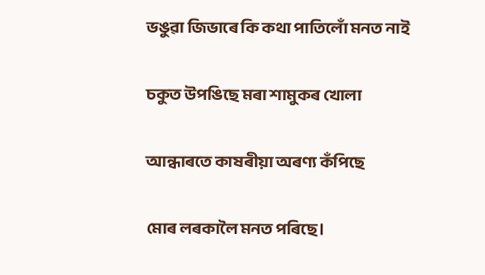ভঙুৱা জিভাৰে কি কথা পাতিলোঁ মনত নাই

চকুত উপঙিছে মৰা শামুকৰ খোলা

আন্ধাৰতে কাষৰীয়া অৰণ্য কঁপিছে

মোৰ লৰকালৈ মনত পৰিছে।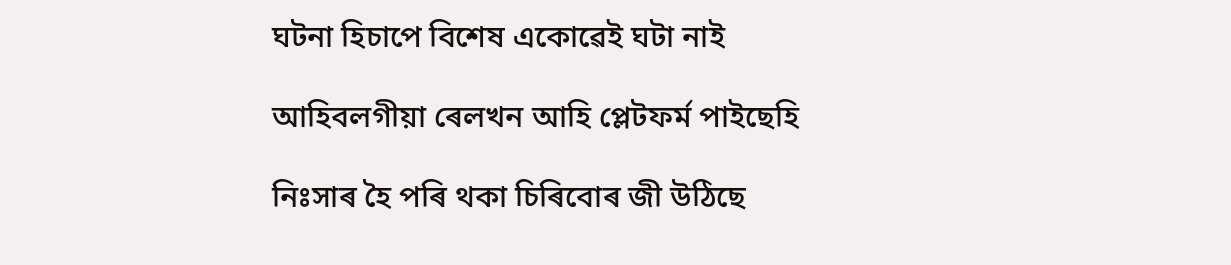ঘটনা হিচাপে বিশেষ একোৱেই ঘটা নাই

আহিবলগীয়া ৰেলখন আহি প্লেটফৰ্ম পাইছেহি

নিঃসাৰ হৈ পৰি থকা চিৰিবোৰ জী উঠিছে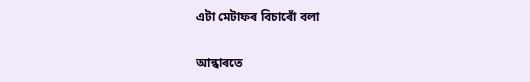এটা মেটাফৰ বিচাৰোঁ বলা

আন্ধাৰতে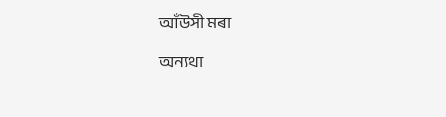আঁউসী মৰা

অন্যথা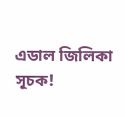এডাল জিলিকা সূচক!